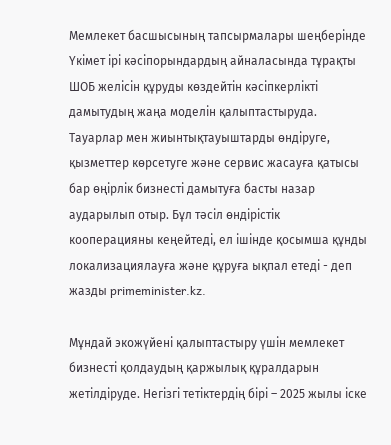Мемлекет басшысының тапсырмалары шеңберінде Үкімет ірі кәсіпорындардың айналасында тұрақты ШОБ желісін құруды көздейтін кәсіпкерлікті дамытудың жаңа моделін қалыптастыруда. Тауарлар мен жиынтықтауыштарды өндіруге, қызметтер көрсетуге және сервис жасауға қатысы бар өңірлік бизнесті дамытуға басты назар аударылып отыр. Бұл тәсіл өндірістік кооперацияны кеңейтеді, ел ішінде қосымша құнды локализациялауға және құруға ықпал етеді - деп жазды primeminister.kz.

Мұндай экожүйені қалыптастыру үшін мемлекет бизнесті қолдаудың қаржылық құралдарын жетілдіруде. Негізгі тетіктердің бірі – 2025 жылы іске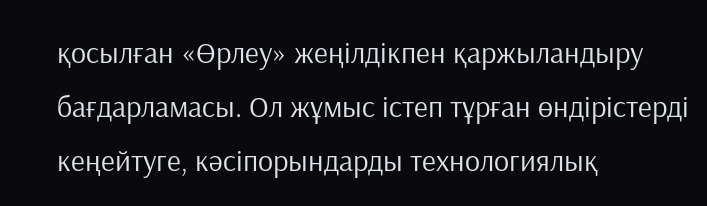қосылған «Өрлеу» жеңілдікпен қаржыландыру бағдарламасы. Ол жұмыс істеп тұрған өндірістерді кеңейтуге, кәсіпорындарды технологиялық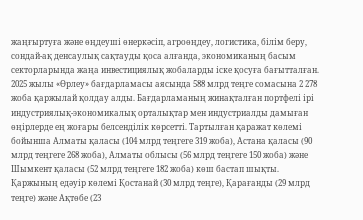жаңғыртуға және өңдеуші өнеркәсіп, агроөңдеу, логистика, білім беру, сондай-ақ денсаулық сақтауды қоса алғанда, экономиканың басым секторларында жаңа инвестициялық жобаларды іске қосуға бағытталған.
2025 жылы «Өрлеу» бағдарламасы аясында 588 млрд теңге сомасына 2 278 жоба қаржылай қолдау алды. Бағдарламаның жинақталған портфелі ірі индустриялық-экономикалық орталықтар мен индустриалды дамыған өңірлерде ең жоғары белсенділік көрсетті. Тартылған қаражат көлемі бойынша Алматы қаласы (104 млрд теңгеге 319 жоба), Астана қаласы (90 млрд теңгеге 268 жоба), Алматы облысы (56 млрд теңгеге 150 жоба) және Шымкент қаласы (52 млрд теңгеге 182 жоба) көш бастап шықты. Қаржының едәуір көлемі Қостанай (30 млрд теңге), Қарағанды (29 млрд теңге) және Ақтөбе (23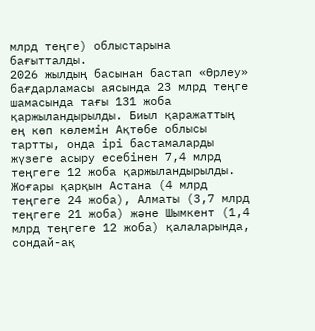млрд теңге) облыстарына бағытталды.
2026 жылдың басынан бастап «Өрлеу» бағдарламасы аясында 23 млрд теңге шамасында тағы 131 жоба қаржыландырылды. Биыл қаражаттың ең көп көлемін Ақтөбе облысы тартты, онда ірі бастамаларды жүзеге асыру есебінен 7,4 млрд теңгеге 12 жоба қаржыландырылды. Жоғары қарқын Астана (4 млрд теңгеге 24 жоба), Алматы (3,7 млрд теңгеге 21 жоба) және Шымкент (1,4 млрд теңгеге 12 жоба) қалаларында, сондай-ақ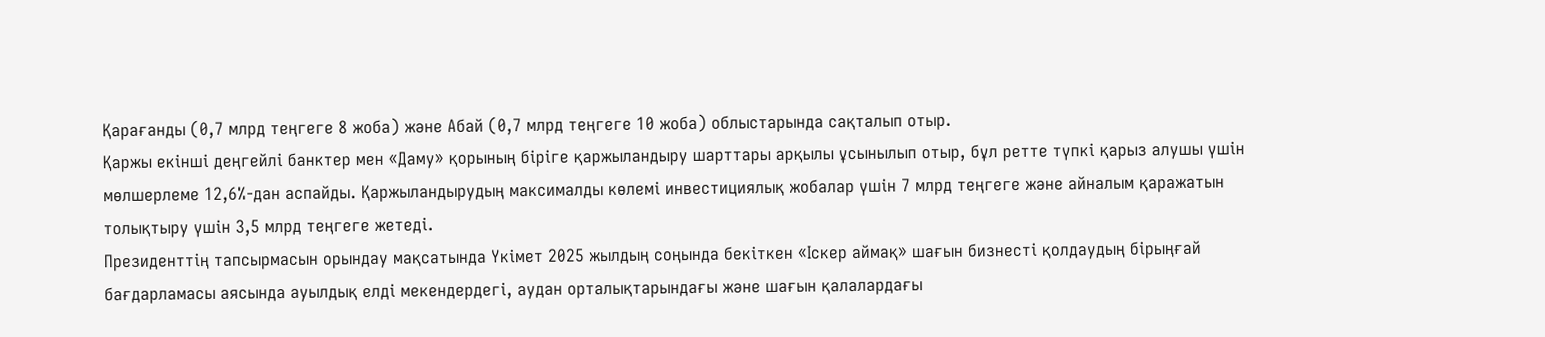Қарағанды (0,7 млрд теңгеге 8 жоба) және Абай (0,7 млрд теңгеге 10 жоба) облыстарында сақталып отыр.
Қаржы екінші деңгейлі банктер мен «Даму» қорының біріге қаржыландыру шарттары арқылы ұсынылып отыр, бұл ретте түпкі қарыз алушы үшін мөлшерлеме 12,6%-дан аспайды. Қаржыландырудың максималды көлемі инвестициялық жобалар үшін 7 млрд теңгеге және айналым қаражатын толықтыру үшін 3,5 млрд теңгеге жетеді.
Президенттің тапсырмасын орындау мақсатында Үкімет 2025 жылдың соңында бекіткен «Іскер аймақ» шағын бизнесті қолдаудың бірыңғай бағдарламасы аясында ауылдық елді мекендердегі, аудан орталықтарындағы және шағын қалалардағы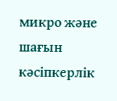микро және шағын кәсіпкерлік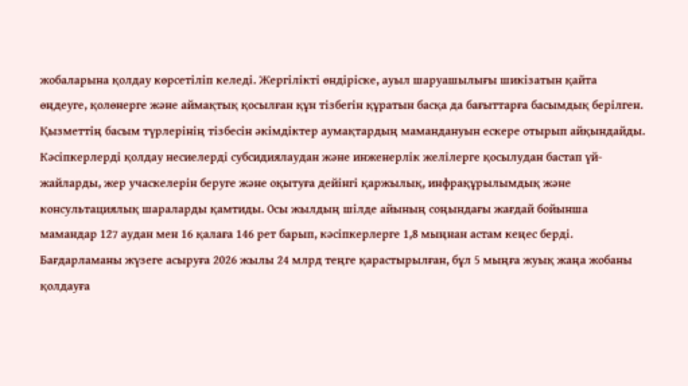жобаларына қолдау көрсетіліп келеді. Жергілікті өндіріске, ауыл шаруашылығы шикізатын қайта өңдеуге, қолөнерге және аймақтық қосылған құн тізбегін құратын басқа да бағыттарға басымдық берілген. Қызметтің басым түрлерінің тізбесін әкімдіктер аумақтардың мамандануын ескере отырып айқындайды.
Кәсіпкерлерді қолдау несиелерді субсидиялаудан және инженерлік желілерге қосылудан бастап үй-жайларды, жер учаскелерін беруге және оқытуға дейінгі қаржылық, инфрақұрылымдық және консультациялық шараларды қамтиды. Осы жылдың шілде айының соңындағы жағдай бойынша мамандар 127 аудан мен 16 қалаға 146 рет барып, кәсіпкерлерге 1,8 мыңнан астам кеңес берді. Бағдарламаны жүзеге асыруға 2026 жылы 24 млрд теңге қарастырылған, бұл 5 мыңға жуық жаңа жобаны қолдауға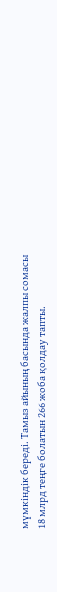мүмкіндік береді. Тамыз айының басында жалпы сомасы 18 млрд теңге болатын 266 жоба қолдау тапты.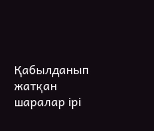Қабылданып жатқан шаралар ірі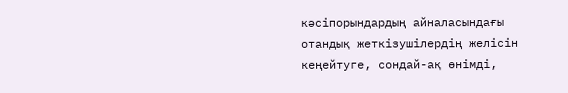кәсіпорындардың айналасындағы отандық жеткізушілердің желісін кеңейтуге, сондай-ақ өнімді,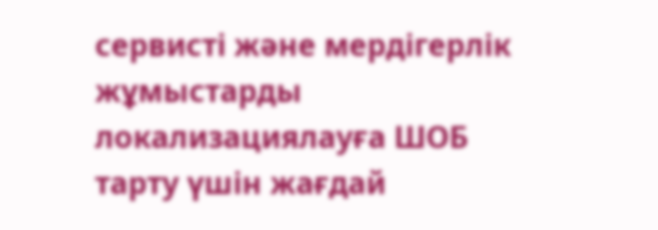сервисті және мердігерлік жұмыстарды локализациялауға ШОБ тарту үшін жағдай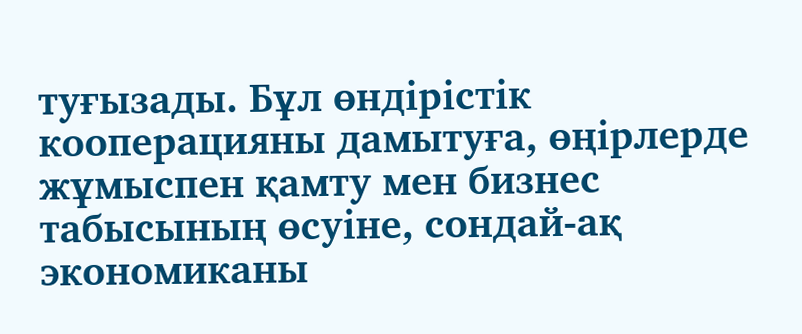туғызады. Бұл өндірістік кооперацияны дамытуға, өңірлерде жұмыспен қамту мен бизнес табысының өсуіне, сондай-ақ экономиканы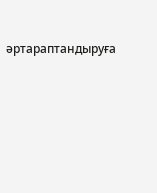әртараптандыруға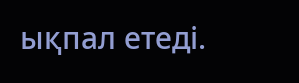ықпал етеді.